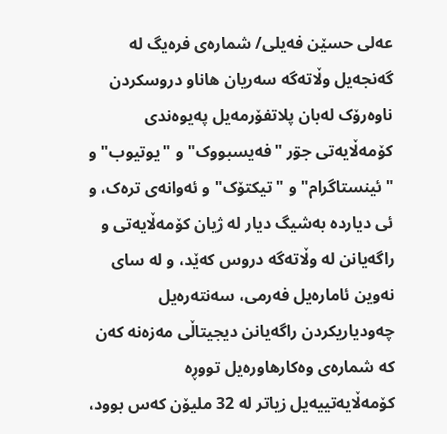عەلی حسێن فەیلی/ شمارەی فرەیگ لە گەنجەیل وڵاتەگە سەریان هاناو دروسکردن ناوەرۆک لەبان پلاتفۆرمەیل پەیوەندی کۆمەڵایەتی جۊر "فەیسبووک" و "یوتیوب" و "ئینستاگرام" و "تیکتۆک" و ئەوانەی ترەک، و ئی دیاردە بەشیگ دیار لە ژیان کۆمەڵایەتی و راگەیانن لە وڵاتەگە دروس کەێد، و لە سای نەوین ئامارەیل فەرمی، سەنتەرەیل چەودیاریکردن راگەیانن دیجیتاڵی مەزەنە کەن کە شمارەی وەکارهاورەیل تووڕە کۆمەڵایەتییەیل زیاتر لە 32 ملیۆن کەس بوود،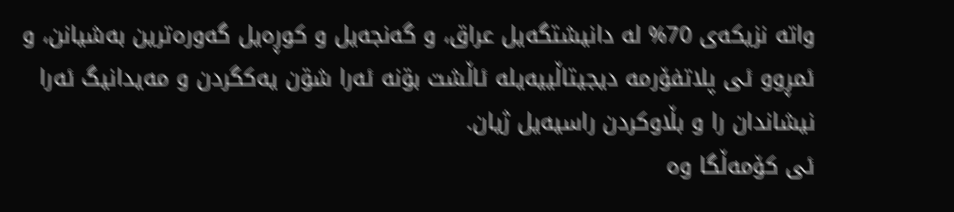واتە نزیکەی 70% لە دانیشتگەیل عراق، و گەنجەیل و کوڕەیل گەورەترین بەشیانن، و ئمڕوو ئی پلاتفۆرمە دیجیتاڵییەیلە ئاڵشت بۊنە ئەرا شۊن یەکگردن و مەیدانیگ ئەرا نیشاندان را و بڵاوکردن راسیەیل ژیان.
ئی کۆمەڵگا وە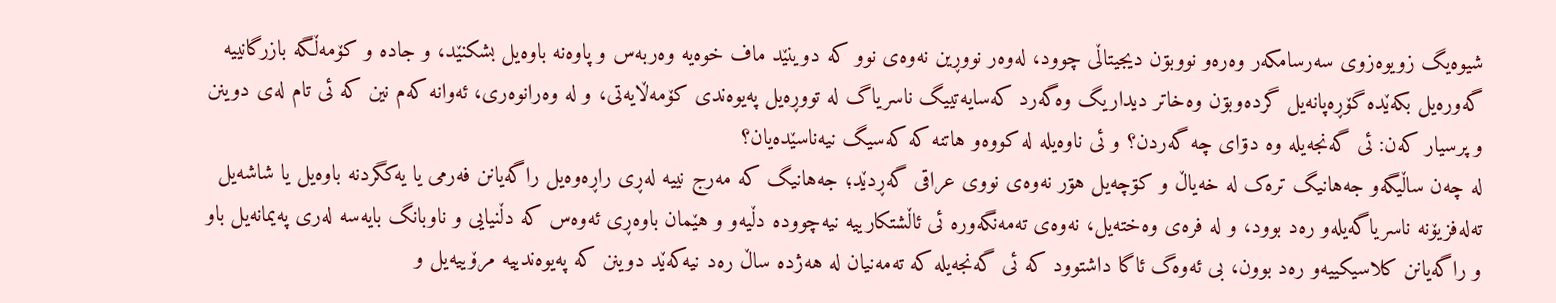شیوەیگ زویوەزوی سەرسامکەر وەرەو نووبۊن دیجیتاڵی چوود، لەوەر نووڕین نەوەی نوو کە دوینێد ماف خوەیە وەربەس و پاوەنە باوەیل بشکنێد، و جادە و کۆمەڵگە بازرگانییە گەورەیل بکەێدە گۆڕەپانەیل گردەوبۊن وەخاتر دیداریگ وەگەرد کەسایەتییگ ناسریاگ لە تووڕەیل پەیوەندی کۆمەڵایەتی، و لە وەرانوەری، ئەوانە کەم نین کە ئی تام لەی دوینن و پرسیار کەن: ئی گەنجەیلە وە دۊای چە گەردن؟ و ئی ناوەیلە لە کووەو هاتنە کە کەسیگ نیەناسێدەیان؟
لە چەن ساڵیگەو جەهانیگ ترەک لە خەیاڵ و کۊچەیل هۊر نەوەی نووی عراقی گەڕدێد؛ جەهانیگ کە مەرج نییە لەڕی راڕەوەیل راگەیانن فەرمی یا یەکگردنە باوەیل یا شاشەیل تەلەفزیۆنە ناسریاگەیلەو رەد بوود، و لە فرەی وەختەیل، نەوەی تەمەنگەورە ئی ئاڵشتکارییە نیەچوودە دڵیەو و هێمان باوەڕی ئەوەس کە دڵنیایی و ناوبانگ بایەسە لەری پەیمانەیل باو و راگەیانن کلاسیکییەو رەد بوون، بی ئەوەگ ئاگا داشتوود کە ئی گەنجەیلە کە تەمەنیان لە هەژدە ساڵ رەد نیەکەێد دوینن کە پەیوەندییە مرۆییەیل و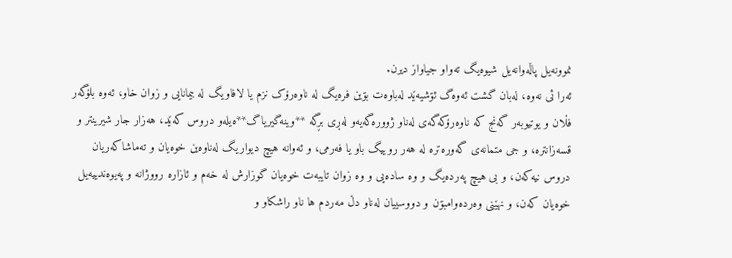نموونەیل پاڵەوانەیل شیوەیگ تەواو جیاواز دیرن.
ئەرا ئی نەوە، لەبان گشت ئەوەگ ئۊشیەێد لەباوەت بۊین فرەیگ لە ناوەرۆک نزم یا لافاویگ لە بیمانایی و زوان خاو، ئەوە بلۆگەر فڵان و یوتیوبەر گەنج کە ناوەرۆکەگەی لەناو ژوورەگەیەو لەڕی بڕگە **وینەگیریاگ**ەیلەو دروس کەێد، هەزار جار شیرینتر و قسەزانترە، و جی متمانەی گەورەترە لە هەر روییگ باو یا فەرمی، و ئەوانە هیچ دیواریگ لەناوەین خوەیان و تەماشاکەریان دروس نیەکەن، و بی هیچ پەردەیگ و وە سادەیی و وە زوان تایبەت خوەیان گوزارش لە خەم و ئازارە رووژانە و پەیوەندییەیل خوەیان کەن، و نهێنی وەردەوامبۊن و دووسییان لەناو دڵ مەردم ها ناو راشکاو و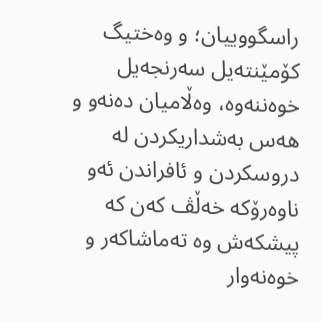راسگووییان؛ و وەختیگ کۆمێنتەیل سەرنجەیل خوەننەوە، وەڵامیان دەنەو و هەس بەشداریکردن لە دروسکردن و ئافراندن ئەو ناوەرۆکە خەڵڤ کەن کە پیشکەش وە تەماشاکەر و خوەنەوار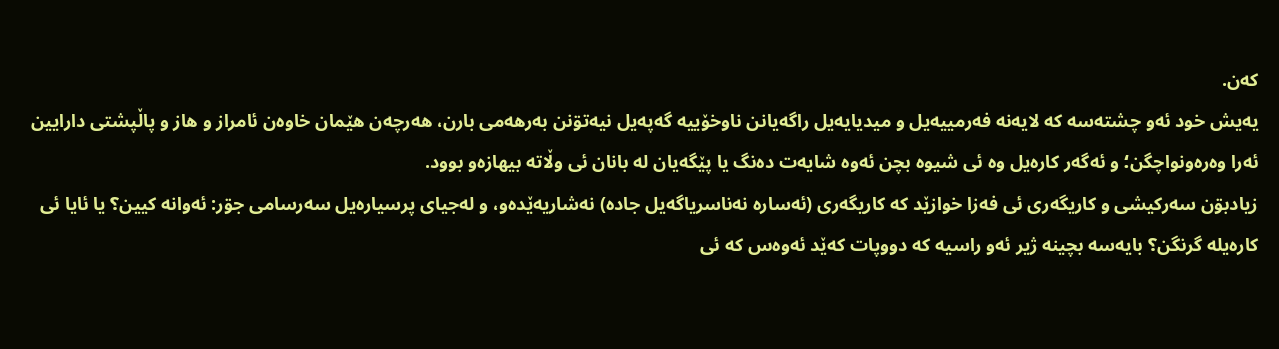کەن.
یەیش خود ئەو چشتەسە کە لایەنە فەرمییەیل و میدیایەیل راگەیانن ناوخۆییە گەپەیل نیەتۊنن بەرهەمی بارن، هەرچەن هێمان خاوەن ئامراز و هاز و پاڵپشتی دارایین ئەرا وەرەونواچگن؛ و ئەگەر کارەیل وە ئی شیوە بچن ئەوە شایەت دەنگ یا پێگەیان لە بانان ئی وڵاتە بیهازەو بوود.
زیادبۊن سەرکیشی و کاریگەری ئی فەزا خوازێد کە کاریگەری (ئەسارە نەناسریاگەیل جادە) نەشاریەێدەو، و لەجیای پرسیارەیل سەرسامی جۊر: ئەوانە کیین؟ یا ئایا ئی کارەیلە گرنگن؟ بایەسە بچینە ژیر ئەو راسیە کە دووپات کەێد ئەوەس کە ئی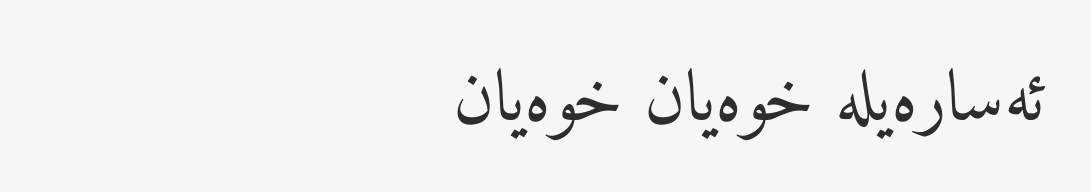ئەسارەیلە خوەیان خوەیان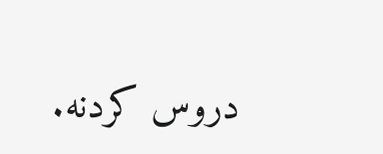دروس کردنە.